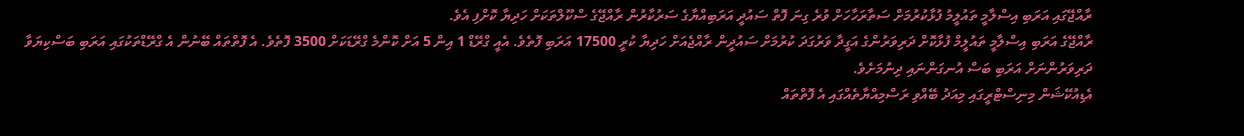ރާއްޖޭގައި އަރަބި އިސްލާމީ ތައުލީމު ފުޅާކުރުމަށް ސަތާރަހާހަށް ވުރެ ގިނަ ފޮތް ސައުދީ އަރަބިއްޔާގެ ސަރުކާރުން ރާއްޖޭގެ ސްކޫލްތަކަށް ހަދިޔާ ކޮށްފި އެވެ.
ރާއްޖޭގެ އަރަބި އިސްލާމީ ތައުލީމް ފުޅާކޮށް ދަރިވަރުންގެ އަގީދާ ވަރުގަދަ ކުރުމަށް ސައުދީން ރާއްޖެއަށް ހަދިޔާ ކުރީ 17500 އަރަބި ފޮތެވެ. އެއީ ގްރޭޑް 1 އިން 5 އަށް ކޮންމެ ގްރޭޑަކަށް 3500 ފޮތެވެ. އެ ފޮތްތައް ބޭނުން އެ ގްރޭޑްތަކުގައި އަރަބި ބަސްކިޔަވާ ދަރިވަރުންނަށް އަރަބި ބަސް އުނގަންނައި ދިނުމަށެވެ.
އެޑިއުކޭޝަން މިނިސްޓްރީގައި މިއަދު ބޭއްވި ރަސްމިއްޔާތެއްގައި އެ ފޮތްތައް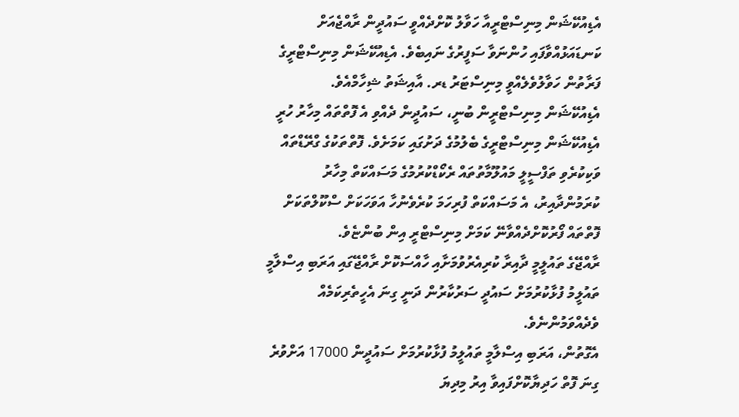އެޑިއުކޭޝަން މިނިސްޓްރީއާ ހަވާލު ކޮށްދެއްވީ ސައުދީން ރާއްޖެއަށް ކަނޑައަޅުއްވާފައި ހުންނަވާ ސަފީރުގެ ނައިބެވެ. އެޑިއުކޭޝަން މިނިސްޓްރީގެ ފަރާތުން ހަވާލުވެލެއްވީ މިނިސްޓަރު ޑރ. އާއިޝަތު ޝިހާމްއެވެ.
އެޑިއުކޭޝަން މިނިސްޓްރީން ބުނީ، ސައުދީން ދެއްވި އެ ފޮތްތައް މިހާރު ހުރީ އެޑިއުކޭޝަން މިނިސްޓްރީގެ ބެލުމުގެ ދަށުގައި ކަމަށެވެ. ފޮތްތަކުގެ ގްރޭޑްތައް ވަކިކުރެވި ތަފްސީލީ މައުލޫމާތުތައް ރެކޯޑްކުރުމުގެ މަސައްކަތް މިހާރު ކުރަމުންދާއިރު، އެ މަސައްކަތް ފުރިހަމަ ކުރެވެނުހާ އަވަހަކަށް ސްކޫލްތަކަށް ފޮތްތައް ފޯރުކޮށްދެއްވާނޭ ކަމަށް މިނިސްޓްރީ އިން ބުންޏެވެ.
ރާއްޖޭގެ ތައުލީމީ ދާއިރާ ކުރިއެރުވުމަށާއި ހާއްސަކޮށް ރާއްޖޭގައި އަރަބި އިސްލާމީ ތައުލީމު ފުޅާކުރުމަށް ސައުދީ ސަރުކާރުން ދަނީ ގިނަ އެހީތެރިކަމެއް ވެދެއްވަމުންނެވެ.
އެގޮތުން، އަރަބި އިސްލާމީ ތައުލީމު ފުޅާކުރުމަށް ސައުދީން 17000 އަށްވުރެ ގިނަ ފޮތް ހަދިޔާކޮށްފައިވާ އިރު މިދިޔަ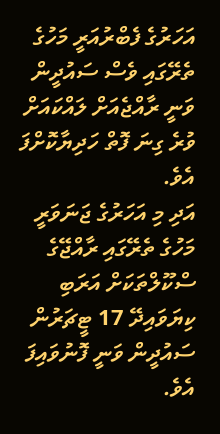އަހަރުގެ ފެބްރުއަރީ މަހުގެ ތެރޭގައި ވެސް ސައުދީން ވަނީ ރާއްޖެއަށް ލައްކައަށް ވުރެ ގިނަ ފޮތް ހަދިޔާކޮށްފަ އެވެ.
އަދި މި އަހަރުގެ ޖަނަވަރީ މަހުގެ ތެރޭގައި ރާއްޖޭގެ ސްކޫލްތަކަށް އަރަބި ކިޔަވައިދޭ 17 ޓީޗަރުން ސައުދީން ވަނީ ފޮނުވައިފަ އެވެ.